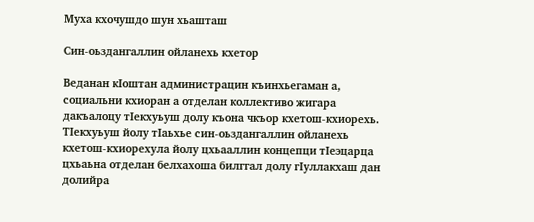Муха кхочушдо шун хьашташ

Син-оьздангаллин ойланехь кхетор

Веданан кIоштан администрацин къинхьегаман а, социальни кхиоран а отделан коллективо жигара дакъалоцу тIекхуьуш долу къона чкъор кхетош-кхиорехь. ТIекхуьуш йолу тIаьхье син-оьздангаллин ойланехь кхетош-кхиорехула йолу цхьааллин концепци тIеэцарца цхьаьна отделан белхахоша билггал долу гIуллакхаш дан долийра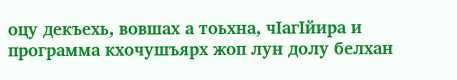оцу декъехь, вовшах а тоьхна, чIагIйира и программа кхочушъярх жоп лун долу белхан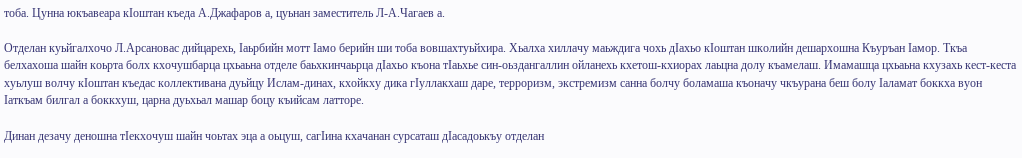тоба. Цунна юкъавеара кIоштан къеда А.Джафаров а, цуьнан заместитель Л-А.Чагаев а.

Отделан куьйгалхочо Л.Арсановас дийцарехь, Iаьрбийн мотт Iамо берийн ши тоба вовшахтуьйхира. Хьалха хиллачу маьждига чохь дIахьо кIоштан школийн дешархошна Къуръан Iамор. Ткъа белхахоша шайн коьрта болх кхочушбарца цхьаьна отделе баьхкинчаьрца дIахьо къона тIаьхье син-оьздангаллин ойланехь кхетош-кхиорах лаьцна долу къамелаш. Имамашца цхьаьна кхузахь кест-кеста хуьлуш волчу кIоштан къедас коллективана дуьйцу Ислам-динах, кхойкху дика гIуллакхаш даре, терроризм, экстремизм санна болчу боламаша къоначу чкъурана беш болу Iаламат боккха вуон Iаткъам билгал а боккхуш, царна дуьхьал машар боцу къийсам латторе.

Динан дезачу деношна тIекхочуш шайн чоьтах эца а оьцуш, сагIина кхачанан сурсаташ дIасадоькъу отделан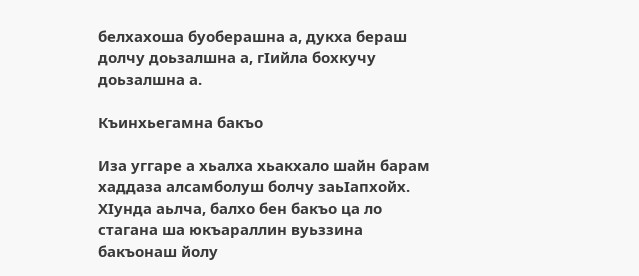белхахоша буоберашна а, дукха бераш долчу доьзалшна а, гIийла бохкучу доьзалшна а.

Къинхьегамна бакъо

Иза уггаре а хьалха хьакхало шайн барам хаддаза алсамболуш болчу заьIапхойх. ХIунда аьлча, балхо бен бакъо ца ло стагана ша юкъараллин вуьззина бакъонаш йолу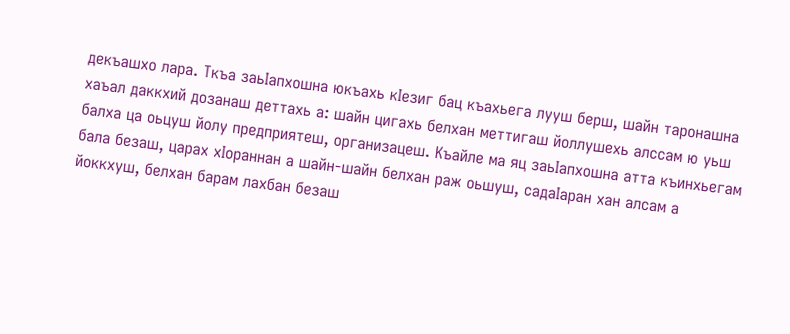декъашхо лара. Ткъа заьIапхошна юкъахь кIезиг бац къахьега лууш берш, шайн таронашна хаъал даккхий дозанаш деттахь а: шайн цигахь белхан меттигаш йоллушехь алссам ю уьш балха ца оьцуш йолу предприятеш, организацеш. Къайле ма яц заьIапхошна атта къинхьегам бала безаш, царах хIораннан а шайн-шайн белхан раж оьшуш, садаIаран хан алсам а йоккхуш, белхан барам лахбан безаш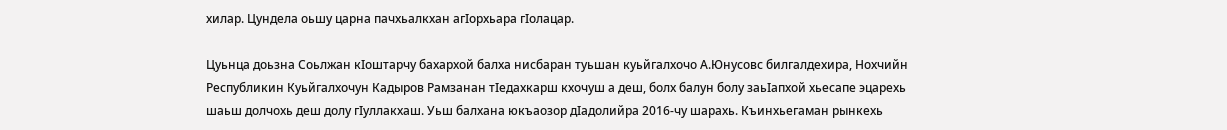хилар. Цундела оьшу царна пачхьалкхан агIорхьара гIолацар.

Цуьнца доьзна Соьлжан кIоштарчу бахархой балха нисбаран туьшан куьйгалхочо А.Юнусовс билгалдехира, Нохчийн Республикин Куьйгалхочун Кадыров Рамзанан тIедахкарш кхочуш а деш, болх балун болу заьIапхой хьесапе эцарехь шаьш долчохь деш долу гIуллакхаш. Уьш балхана юкъаозор дIадолийра 2016-чу шарахь. Къинхьегаман рынкехь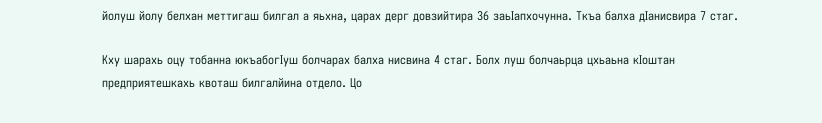йолуш йолу белхан меттигаш билгал а яьхна, царах дерг довзийтира 36 заьIапхочунна. Ткъа балха дIанисвира 7 стаг.

Кху шарахь оцу тобанна юкъабогIуш болчарах балха нисвина 4 стаг. Болх луш болчаьрца цхьаьна кIоштан предприятешкахь квоташ билгалйина отдело. Цо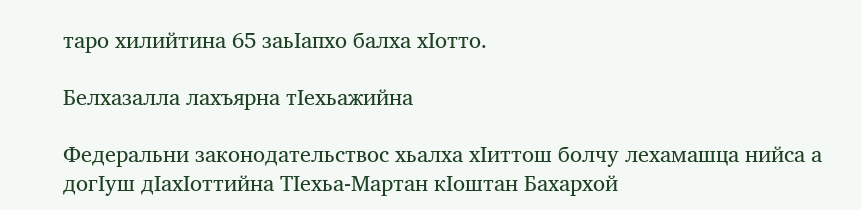таро хилийтина 65 заьIапхо балха хIотто.

Белхазалла лахъярна тIехьажийна

Федеральни законодательствос хьалха хIиттош болчу лехамашца нийса а догIуш дIахIоттийна ТIехьа-Мартан кIоштан Бахархой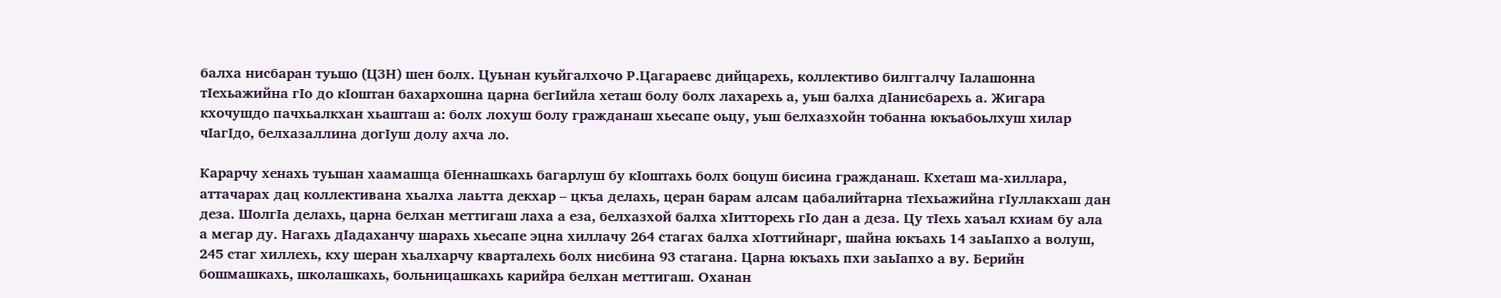балха нисбаран туьшо (ЦЗН) шен болх. Цуьнан куьйгалхочо Р.Цагараевс дийцарехь, коллективо билггалчу Iалашонна тIехьажийна гIо до кIоштан бахархошна царна бегIийла хеташ болу болх лахарехь а, уьш балха дIанисбарехь а. Жигара кхочушдо пачхьалкхан хьашташ а: болх лохуш болу гражданаш хьесапе оьцу, уьш белхазхойн тобанна юкъабоьлхуш хилар чIагIдо, белхазаллина догIуш долу ахча ло.

Карарчу хенахь туьшан хаамашца бIеннашкахь багарлуш бу кIоштахь болх боцуш бисина гражданаш. Кхеташ ма-хиллара, аттачарах дац коллективана хьалха лаьтта декхар – цкъа делахь, церан барам алсам цабалийтарна тIехьажийна гIуллакхаш дан деза. ШолгIа делахь, царна белхан меттигаш лаха а еза, белхазхой балха хIитторехь гIо дан а деза. Цу тIехь хаъал кхиам бу ала а мегар ду. Нагахь дIадаханчу шарахь хьесапе эцна хиллачу 264 стагах балха хIоттийнарг, шайна юкъахь 14 заьIапхо а волуш, 245 стаг хиллехь, кху шеран хьалхарчу кварталехь болх нисбина 93 стагана. Царна юкъахь пхи заьIапхо а ву. Берийн бошмашкахь, школашкахь, больницашкахь карийра белхан меттигаш. Оханан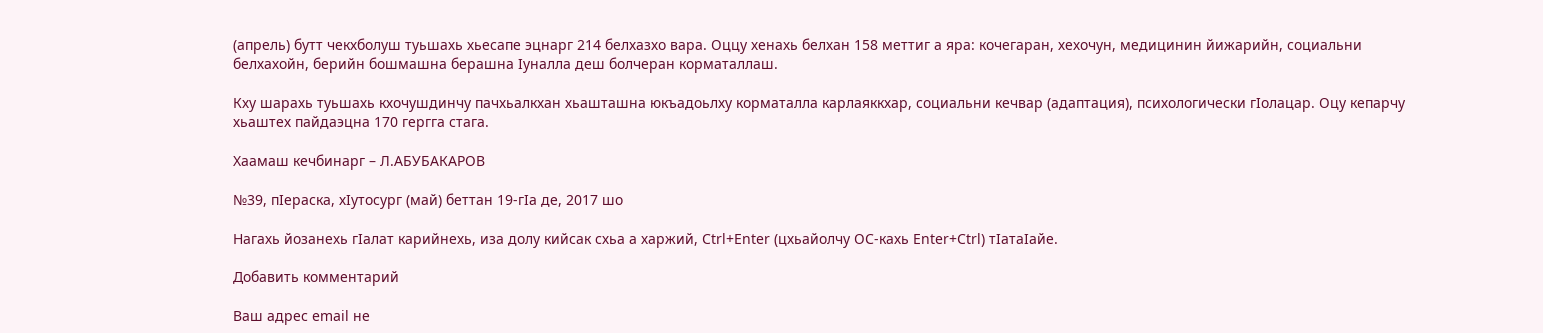(апрель) бутт чекхболуш туьшахь хьесапе эцнарг 214 белхазхо вара. Оццу хенахь белхан 158 меттиг а яра: кочегаран, хехочун, медицинин йижарийн, социальни белхахойн, берийн бошмашна берашна Iуналла деш болчеран корматаллаш.

Кху шарахь туьшахь кхочушдинчу пачхьалкхан хьашташна юкъадоьлху корматалла карлаяккхар, социальни кечвар (адаптация), психологически гIолацар. Оцу кепарчу хьаштех пайдаэцна 170 гергга стага.

Хаамаш кечбинарг – Л.АБУБАКАРОВ

№39, пIераска, хIутосург (май) беттан 19-гIа де, 2017 шо

Нагахь йозанехь гIалат карийнехь, иза долу кийсак схьа а харжий, Ctrl+Enter (цхьайолчу ОС-кахь Enter+Ctrl) тIатаIайе.

Добавить комментарий

Ваш адрес email не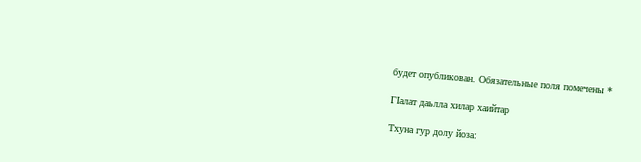будет опубликован. Обязательные поля помечены *

ГIалат даьлла хилар хаийтар

Тхуна гур долу йоза: